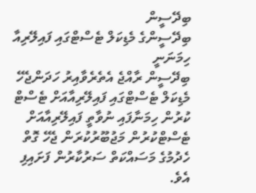ބިދޭސީން
ބިދޭސީންގެ މެޑިކަލް ޓެސްޓްގައި ފައިލޭރިއާ ހިމަނަނީ
ބިދޭސީން ރާއްޖެ އެތެރެވާއިރު ހަދަންޖެހޭ މެޑިކަލް ޓެސްޓްގައި ފައިލޭރިއާއަށް ޓެސްޓް ކުރުން ހިމަނާފައި ނުވާތީ ފައިލޭރިއާއަށް ޓެސްޓްކުރުން މަޖުބޫރުކުރަން ޖެހޭ ގޮތް ހެދުމުގެ މަސައްކަތް ސަރުކާރުން ފަށައިފި އެވެ.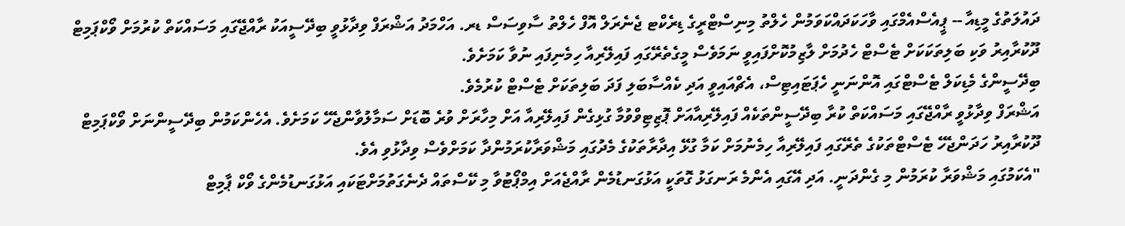ދައުލަތުގެ މީޑިއާ -- ޕީއެސްއެމްގައި ވާހަކަދައްކަވަމުން ހެލްތު މިނިސްޓްރީގެ ޑިރެކްޓ ޖެނެރަލް އޮފް ހެލްތު ސާވިސަސް ޑރ. އަހްމަދު އަޝްރަފް ވިދާޅުވީ ބިދޭސީއަކު ރާއްޖޭގައި މަސައްކަތް ކުރުމަށް ވޯކްޕަމިޓް ދޫކުރާއިރު ވަކި ބަލިތަކަކަށް ޓެސްޓް ހެދުމަށް ލާޒިމުކޮށްފައިވީ ނަމަވެސް މީގެތެރޭގައި ފައިލޭރިއާ ހިމެނިފައި ނުވާ ކަމަށެވެ.
ބިދޭސީންގެ މެޑިކަލް ޓެސްޓްގައި އޮންނަނީ ހެޕަޓައިޓިސް، އެޗްއައިވީ އަދި ކެއްސާބަލި ފަދަ ބަލިތަކަށް ޓެސްޓް ކުރުމެވެ.
އަޝްރަފް ވިދާޅުވީ ރާއްޖޭގައި މަސައްކަތް ކުރާ ބިދޭސީންތަކެއް ފައިލޭރިއާއަށް ޕޮޒިޓިވްވުމާ ގުޅިގެން ފައިލޭރިއާ އަށް މިހާރަށް ވުރެ ބޮޑަށް ސަމާލުވާންޖެހޭ ކަމަށެވެ. އެހެންކަމުން ބިދޭސީންނަށް ވޯކްޕަމިޓް ދޫކުރާއިރު ހަދަންޖެހޭ ޓެސްޓްތަކުގެ ތެރޭގައި ފައިލޭރިއާ ހިމެނުމަށް ކަމާ ގުޅޭ އިދާރާތަކުގެ މެދުގައި މަޝްވަރާކުރަމުންދާ ކަމަށްވެސް ވިދާޅުވި އެވެ.
"އެކަމުގައި މަޝްވަރާ ކުރަމުން މި ގެންދަނީ. އަދި އޭގައި އެންމެ ރަނގަޅު ގޮތަކީ އަޅުގަނޑުމެން ރާއްޖެއަށް އިމްޕޯޓުވާ މި ކޭސްތައް ދެނެގަތުމަށްޓަކައި އަޅުގަނޑުމެންގެ ވޯކް ޕާމިޓް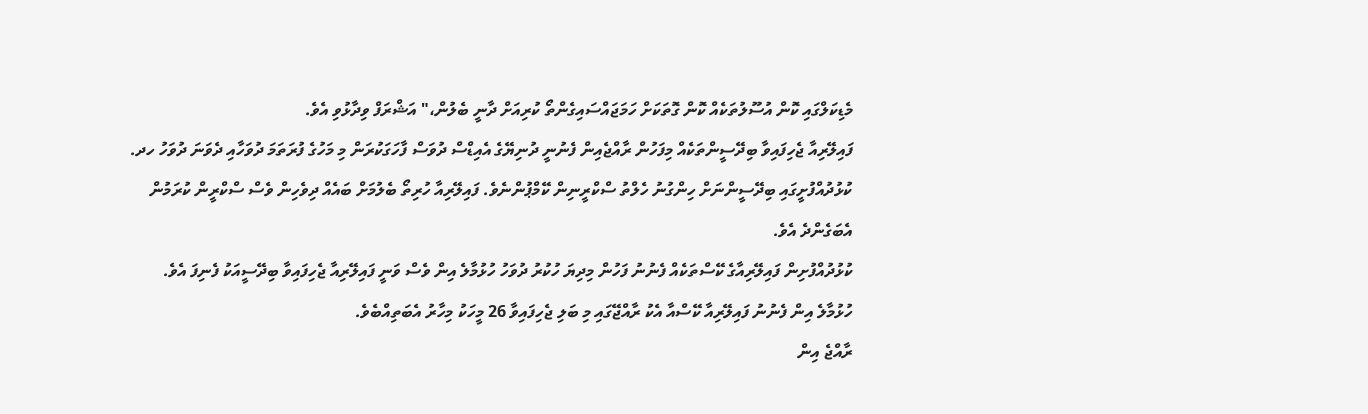މެޑިކަލްގައި ކޮން އުސޫލުތަކެއް ކޮން ގޮތަކަށް ހަމަޖައްސައިގެންތޯ ކުރިއަށް ދާނީ ބެލުން،" އަޝްރަފް ވިދާޅުވި އެވެ.
ފައިލޭރިއާ ޖެހިފައިވާ ބިދޭސީންތަކެއް މިފަހުން ރާއްޖެއިން ފެނުނީ ދުނިޔޭގެ އެއިޑްސް ދުވަސް ފާހަގަކުރަން މި މަހުގެ ފުރަތަމަ ދުވަހާއި ދެވަނަ ދުވަހު ހދ. ކުޅުދުއްފުށީގައި ބިދޭސީންނަށް ހިންގުނު ހެލްތު ސްކްރީނިން ކޭމްޕުންނެވެ. ފައިލޭރިއާ ހުރިތޯ ބެލުމަށް ބައެއް ދިވެހިން ވެސް ސްކްރީން ކުރަމުން އެބަގެންދެ އެވެ.
ކުޅުދުއްފުށިން ފައިލޭރިއާގެ ކޭސްތަކެއް ފެނުނު ފަހުން މިދިޔަ ހުކުރު ދުވަހު ހުޅުމާލެ އިން ވެސް ވަނީ ފައިލޭރިއާ ޖެހިފައިވާ ބިދޭސީއަކު ފެނިފަ އެވެ.
ހުޅުމާލެ އިން ފެނުނު ފައިލޭރިއާ ކޭސްއާ އެކު ރާއްޖޭގައި މި ބަލި ޖެހިފައިވާ 26 މީހަކު މިހާރު އެބަތިއްބެވެ.
ރާއްޖެ އިން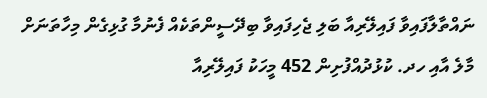ނައްތާލާފައިވާ ފައިލޭރިއާ ބަލި ޖެހިފައިވާ ބިދޭސީންތަކެއް ފެނުމާ ގުޅިގެން މިހާތަނަށް މާލެ އާއި ހދ. ކުޅުދުއްފުށިން 452 މީހަކު ފައިލޭރިއާ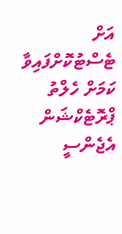އަށް ޓެސްޓުކޮށްފައިވާ ކަމަށް ހެލްތު ޕްރޮޓެކްޝަން އެޖެންސީ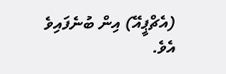(އެޗްޕީއޭ) އިން ބުނެފައިވެ އެވެ.